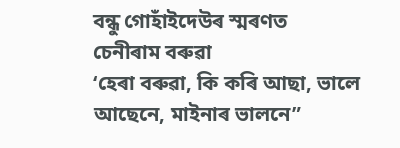বন্ধু গোহাঁইদেউৰ স্মৰণত
চেনীৰাম বৰুৱা
‘হেৰা বৰুৱা, কি কৰি আছা, ভালে আছেনে, মাইনাৰ ভালনে”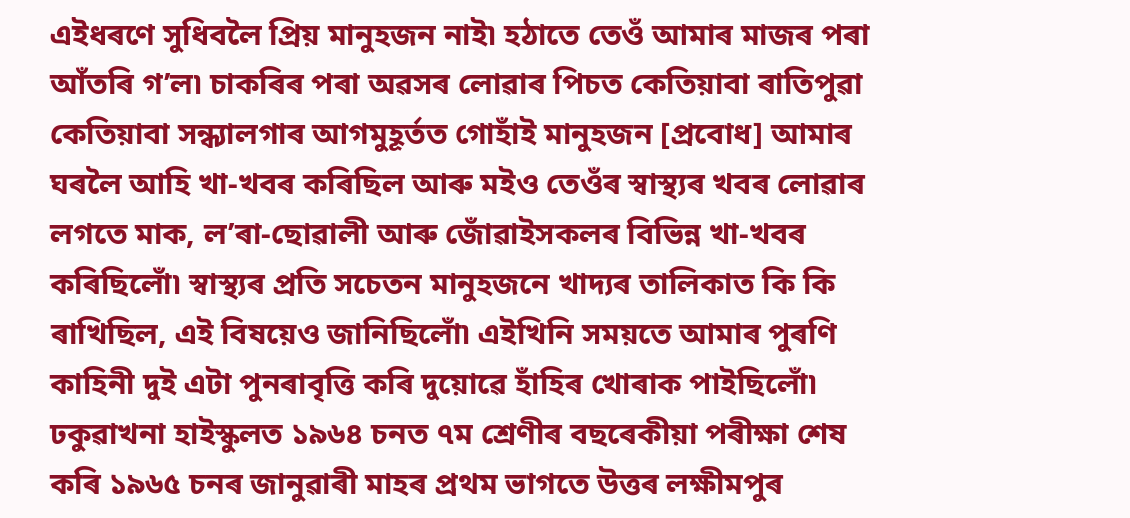এইধৰণে সুধিবলৈ প্ৰিয় মানুহজন নাই৷ হঠাতে তেওঁ আমাৰ মাজৰ পৰা আঁতৰি গ’ল৷ চাকৰিৰ পৰা অৱসৰ লোৱাৰ পিচত কেতিয়াবা ৰাতিপুৱা কেতিয়াবা সন্ধ্যালগাৰ আগমুহূৰ্তত গোহাঁই মানুহজন [প্ৰবোধ] আমাৰ ঘৰলৈ আহি খা-খবৰ কৰিছিল আৰু মইও তেওঁৰ স্বাস্থ্যৰ খবৰ লোৱাৰ লগতে মাক, ল’ৰা-ছোৱালী আৰু জোঁৱাইসকলৰ বিভিন্ন খা-খবৰ কৰিছিলোঁ৷ স্বাস্থ্যৰ প্ৰতি সচেতন মানুহজনে খাদ্যৰ তালিকাত কি কি ৰাখিছিল, এই বিষয়েও জানিছিলোঁ৷ এইখিনি সময়তে আমাৰ পুৰণি কাহিনী দুই এটা পুনৰাবৃত্তি কৰি দুয়োৱে হাঁহিৰ খোৰাক পাইছিলোঁ৷
ঢকুৱাখনা হাইস্কুলত ১৯৬৪ চনত ৭ম শ্ৰেণীৰ বছৰেকীয়া পৰীক্ষা শেষ কৰি ১৯৬৫ চনৰ জানুৱাৰী মাহৰ প্ৰথম ভাগতে উত্তৰ লক্ষীমপুৰ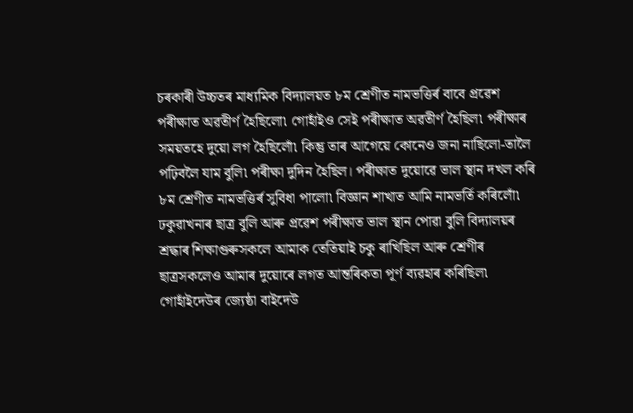চৰকাৰী উচ্চতৰ মাধ্যমিক বিদ্যালয়ত ৮ম শ্ৰেণীত নামভত্তিৰ্ৰ বাবে প্ৰৱেশ পৰীক্ষাত অৱতীৰ্ণ হৈছিলো৷ গোহাঁইও সেই পৰীক্ষাত অৱতীৰ্ণ হৈছিল৷ পৰীক্ষাৰ সময়তহে দুয়ো লগ হৈছিলোঁ৷ কিন্তু তাৰ আগেয়ে কোনেও জনা নাছিলো-তালৈ পঢ়িবলৈ যাম বুলি৷ পৰীক্ষা দুদিন হৈছিল। পৰীক্ষাত দুয়োৱে ভাল স্থান দখল কৰি ৮ম শ্ৰেণীত নামভত্তিৰ্ৰ সুবিধা পালো৷ বিজ্ঞান শাখাত আমি নামভৰ্তি কৰিলোঁ৷ ঢকুৱাখনাৰ ছাত্ৰ বুলি আৰু প্ৰৱেশ পৰীক্ষাত ভাল স্থান পোৱা বুলি বিদ্যালয়ৰ শ্ৰদ্ধাৰ শিক্ষাগুৰুসকলে আমাক তেতিয়াই চকু ৰাখিছিল আৰু শ্ৰেণীৰ ছাত্ৰসকলেও আমাৰ দুয়োৰে লগত আন্তৰিকতা পূৰ্ণ ব্যৱহাৰ কৰিছিল৷
গোহাঁইদেউৰ জ্যেষ্ঠা বাইদেউ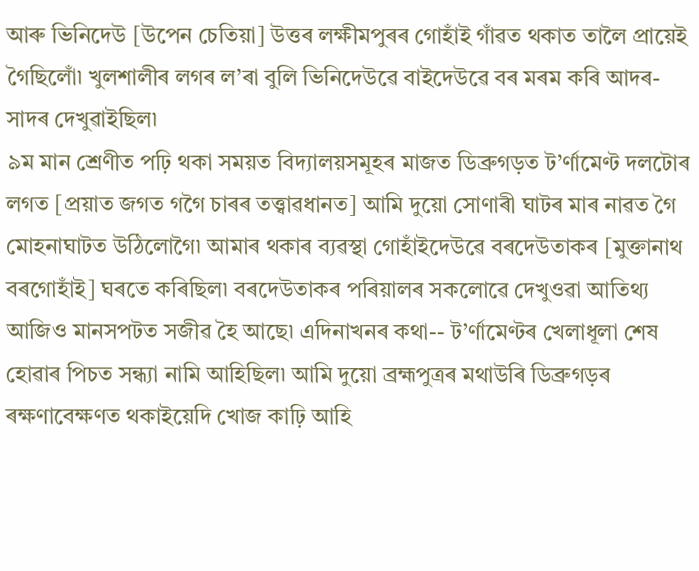আৰু ভিনিদেউ [উপেন চেতিয়া] উত্তৰ লক্ষীমপুৰৰ গোহাঁই গাঁৱত থকাত তালৈ প্ৰায়েই গৈছিলোঁ৷ খুলশালীৰ লগৰ ল’ৰা বুলি ভিনিদেউৱে বাইদেউৱে বৰ মৰম কৰি আদৰ-সাদৰ দেখুৱাইছিল৷
৯ম মান শ্ৰেণীত পঢ়ি থকা সময়ত বিদ্যালয়সমূহৰ মাজত ডিব্ৰুগড়ত ট’ৰ্ণামেণ্ট দলটোৰ লগত [প্ৰয়াত জগত গগৈ চাৰৰ তত্ত্বাৱধানত] আমি দুয়ো সোণাৰী ঘাটৰ মাৰ নাৱত গৈ মোহনাঘাটত উঠিলোগৈ৷ আমাৰ থকাৰ ব্যৱস্থা গোহাঁইদেউৱে বৰদেউতাকৰ [মুক্তানাথ বৰগোহাঁই] ঘৰতে কৰিছিল৷ বৰদেউতাকৰ পৰিয়ালৰ সকলোৱে দেখুওৱা আতিথ্য আজিও মানসপটত সজীৱ হৈ আছে৷ এদিনাখনৰ কথা-- ট’ৰ্ণামেণ্টৰ খেলাধূলা শেষ হোৱাৰ পিচত সন্ধ্যা নামি আহিছিল৷ আমি দুয়ো ব্ৰহ্মপুত্ৰৰ মথাউৰি ডিব্ৰুগড়ৰ ৰক্ষণাবেক্ষণত থকাইয়েদি খোজ কাঢ়ি আহি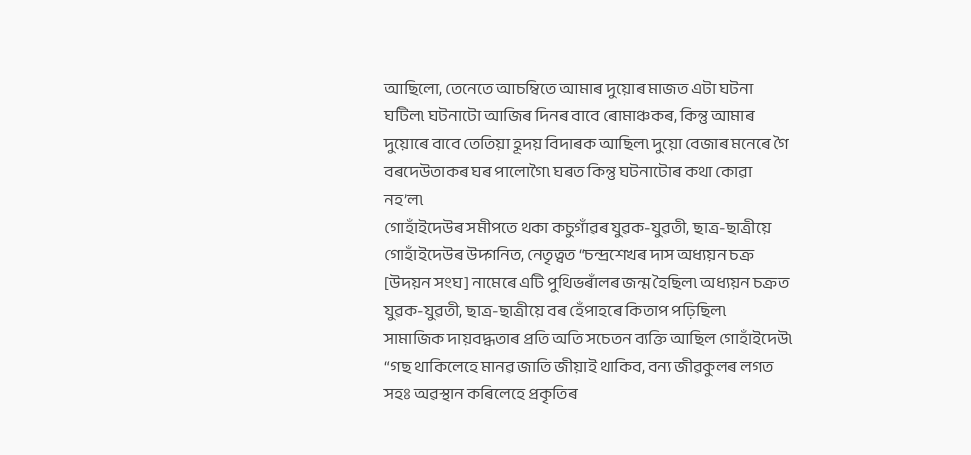আছিলো, তেনেতে আচম্বিতে আমাৰ দুয়োৰ মাজত এটা ঘটনা ঘটিল৷ ঘটনাটো আজিৰ দিনৰ বাবে ৰোমাঞ্চকৰ, কিন্তু আমাৰ দুয়োৰে বাবে তেতিয়া হূদয় বিদাৰক আছিল৷ দুয়ো বেজাৰ মনেৰে গৈ বৰদেউতাকৰ ঘৰ পালোগৈ৷ ঘৰত কিন্তু ঘটনাটোৰ কথা কোৱা নহ’ল৷
গোহাঁইদেউৰ সমীপতে থকা কচুগাঁৱৰ যুৱক-যুৱতী, ছাত্ৰ-ছাত্ৰীয়ে গোহাঁইদেউৰ উদ্গনিত, নেতৃত্বত “চন্দ্ৰশেখৰ দাস অধ্যয়ন চক্ৰ [উদয়ন সংঘ] নামেৰে এটি পুথিভৰাঁলৰ জন্ম হৈছিল৷ অধ্যয়ন চক্ৰত যুৱক-যুৱতী, ছাত্ৰ-ছাত্ৰীয়ে বৰ হেঁপাহৰে কিতাপ পঢ়িছিল৷
সামাজিক দায়বদ্ধতাৰ প্ৰতি অতি সচেতন ব্যক্তি আছিল গোহাঁইদেউ৷ “গছ থাকিলেহে মানৱ জাতি জীয়াই থাকিব, বন্য জীৱকুলৰ লগত সহঃ অৱস্থান কৰিলেহে প্ৰকৃতিৰ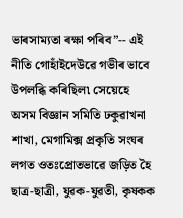ভাৰসাম্যতা ৰক্ষা পৰিব”-- এই নীতি গোহাঁইদেউৱে গভীৰ ভাবে উপলব্ধি কৰিছিল৷ সেয়েহে অসম বিজ্ঞান সমিতি ঢকুৱাখনা শাখা, মেগামিক্স প্ৰকৃতি সংঘৰ লগত ওতঃপ্ৰোতভাৱে জড়িত হৈ ছাত্ৰ-ছাত্ৰী, যুৱক-যুৱতী, কৃষকক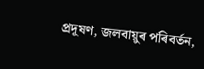প্ৰদূষণ, জলবায়ুৰ পৰিবৰ্তন,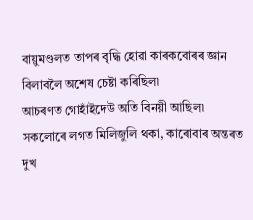বায়ুমণ্ডলত তাপৰ বৃদ্ধি হোৱা কাৰকবোৰৰ জ্ঞান বিলাবলৈ অশেষ চেষ্টা কৰিছিল৷
আচৰণত গোহাঁইদেউ অতি বিনয়ী আছিল৷ সকলোৰে লগত মিলিজুলি থকা, কাৰোবাৰ অন্তৰত দুখ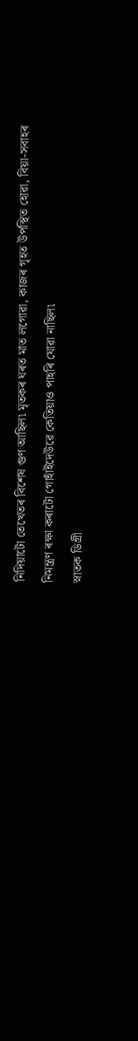নিদিয়াটো তেখেতৰ বিশেষ গুণ আছিল৷ মৃতকৰ ঘৰত মাত লগোৱা, কাজৰ গৃহত উপস্থিত হোৱা, বিয়া-সবাহৰ নিমন্ত্ৰণ ৰক্ষা কৰাটো গোহাঁইদেউৱে কেতিয়াও পাহৰি যোৱা নাছিল৷
স্নাতক ডিগ্ৰী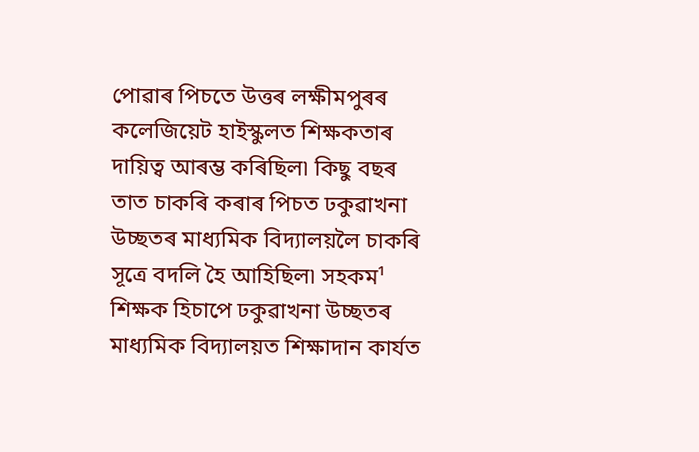পোৱাৰ পিচতে উত্তৰ লক্ষীমপুৰৰ কলেজিয়েট হাইস্কুলত শিক্ষকতাৰ দায়িত্ব আৰম্ভ কৰিছিল৷ কিছু বছৰ তাত চাকৰি কৰাৰ পিচত ঢকুৱাখনা উচ্ছতৰ মাধ্যমিক বিদ্যালয়লৈ চাকৰি সূত্ৰে বদলি হৈ আহিছিল৷ সহকম¹ শিক্ষক হিচাপে ঢকুৱাখনা উচ্ছতৰ মাধ্যমিক বিদ্যালয়ত শিক্ষাদান কাৰ্যত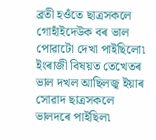ব্ৰতী হওঁতে ছাত্ৰসকলে গোহাঁইদেউক বৰ ভাল পোৱাটো দেখা পাইছিলো৷ ইংৰাজী বিষয়ত তেখেতৰ ভাল দখল আছিলজ্ব ইয়াৰ সোৱাদ ছাত্ৰসকলে ভালদৰে পাইছিল৷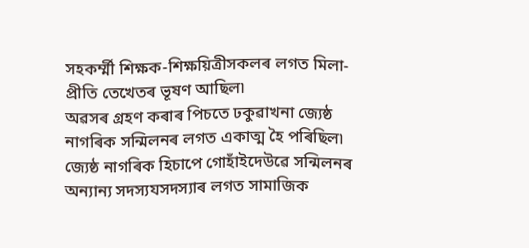সহকৰ্ম্মী শিক্ষক-শিক্ষয়িত্ৰীসকলৰ লগত মিলা-প্ৰীতি তেখেতৰ ভূষণ আছিল৷
অৱসৰ গ্ৰহণ কৰাৰ পিচতে ঢকুৱাখনা জ্যেষ্ঠ নাগৰিক সন্মিলনৰ লগত একাত্ম হৈ পৰিছিল৷ জ্যেষ্ঠ নাগৰিক হিচাপে গোহাঁইদেউৱে সন্মিলনৰ অন্যান্য সদস্যযসদস্যাৰ লগত সামাজিক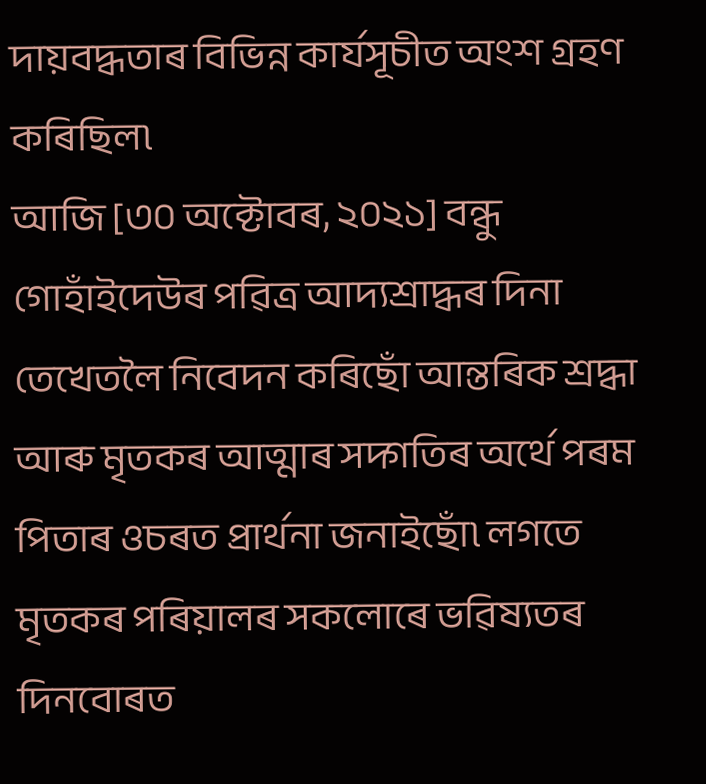দায়বদ্ধতাৰ বিভিন্ন কাৰ্যসূচীত অংশ গ্ৰহণ কৰিছিল৷
আজি [৩০ অক্টোবৰ, ২০২১] বন্ধু গোহাঁইদেউৰ পৱিত্ৰ আদ্যশ্ৰাদ্ধৰ দিনা তেখেতলৈ নিবেদন কৰিছোঁ আন্তৰিক শ্ৰদ্ধা আৰু মৃতকৰ আত্মাৰ সদ্গতিৰ অৰ্থে পৰম পিতাৰ ওচৰত প্ৰাৰ্থনা জনাইছোঁ৷ লগতে মৃতকৰ পৰিয়ালৰ সকলোৰে ভৱিষ্যতৰ দিনবোৰত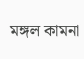মঙ্গল কামনা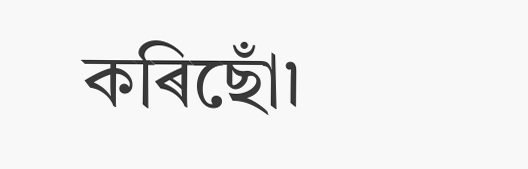কৰিছোঁ৷